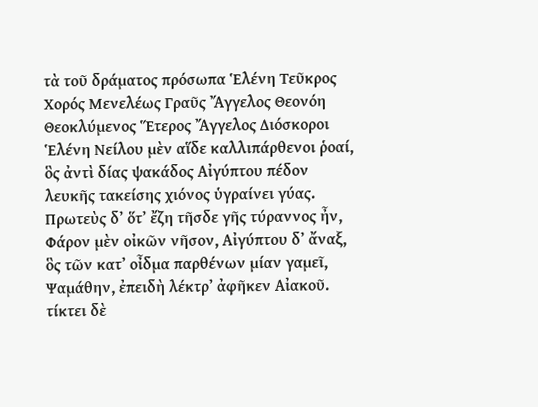τὰ τοῦ δράματος πρόσωπα Ἑλένη Τεῦκρος Χορός Μενελέως Γραῦς Ἄγγελος Θεονόη Θεοκλύμενος Ἕτερος Ἄγγελος Διόσκοροι Ἑλένη Νείλου μὲν αἵδε καλλιπάρθενοι ῥοαί, ὃς ἀντὶ δίας ψακάδος Αἰγύπτου πέδον λευκῆς τακείσης χιόνος ὑγραίνει γύας. Πρωτεὺς δʼ ὅτʼ ἔζη τῆσδε γῆς τύραννος ἦν, Φάρον μὲν οἰκῶν νῆσον, Αἰγύπτου δʼ ἄναξ, ὃς τῶν κατʼ οἶδμα παρθένων μίαν γαμεῖ, Ψαμάθην, ἐπειδὴ λέκτρʼ ἀφῆκεν Αἰακοῦ. τίκτει δὲ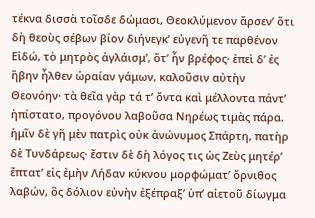τέκνα δισσὰ τοῖσδε δώμασι, Θεοκλύμενον ἄρσενʼ ὅτι δὴ θεοὺς σέβων βίον διήνεγκʼ εὐγενῆ τε παρθένον Εἰδώ, τὸ μητρὸς ἀγλάισμʼ, ὅτʼ ἦν βρέφος· ἐπεὶ δʼ ἐς ἥβην ἦλθεν ὡραίαν γάμων, καλοῦσιν αὐτὴν Θεονόην· τὰ θεῖα γὰρ τά τʼ ὄντα καὶ μέλλοντα πάντʼ ἠπίστατο, προγόνου λαβοῦσα Νηρέως τιμὰς πάρα. ἡμῖν δὲ γῆ μὲν πατρὶς οὐκ ἀνώνυμος Σπάρτη, πατὴρ δὲ Τυνδάρεως· ἔστιν δὲ δὴ λόγος τις ὡς Ζεὺς μητέρʼ ἔπτατʼ εἰς ἐμὴν Λήδαν κύκνου μορφώματʼ ὄρνιθος λαβών, ὃς δόλιον εὐνὴν ἐξέπραξʼ ὑπʼ αἰετοῦ δίωγμα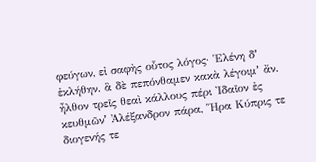φεύγων, εἰ σαφὴς οὗτος λόγος· Ἑλένη δʼ ἐκλήθην. ἃ δὲ πεπόνθαμεν κακὰ λέγοιμʼ ἄν. ἦλθον τρεῖς θεαὶ κάλλους πέρι Ἰδαῖον ἐς κευθμῶνʼ Ἀλέξανδρον πάρα, Ἥρα Κύπρις τε διογενής τε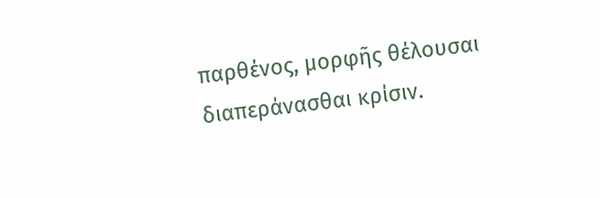παρθένος, μορφῆς θέλουσαι διαπεράνασθαι κρίσιν.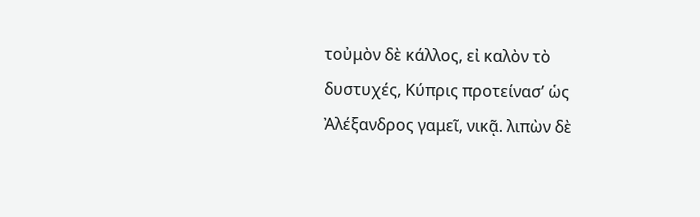τοὐμὸν δὲ κάλλος, εἰ καλὸν τὸ δυστυχές, Κύπρις προτείνασʼ ὡς Ἀλέξανδρος γαμεῖ, νικᾷ. λιπὼν δὲ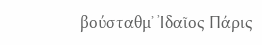βούσταθμʼ Ἰδαῖος Πάρις